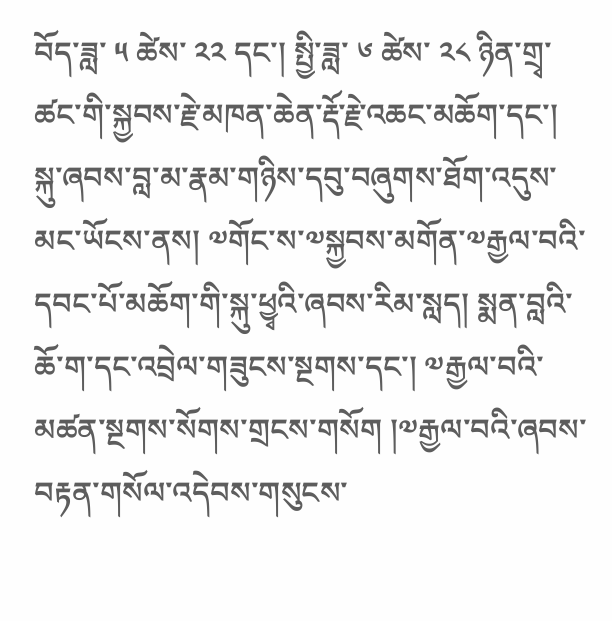བོད་ཟླ་ ༥ ཚེས་ ༢༢ དང་། སྤྱི་ཟླ་ ༦ ཚེས་ ༢༨ ཉིན་གྲྭ་ཚང་གི་སྐྱབས་རྗེ་མཁན་ཆེན་རྡོ་རྗེ་འཆང་མཆོག་དང་། སྐུ་ཞབས་བླ་མ་རྣམ་གཉིས་དབུ་བཞུགས་ཐོག་འདུས་མང་ཡོངས་ནས། ༧གོང་ས་༧སྐྱབས་མགོན་༧རྒྱལ་བའི་དབང་པོ་མཆོག་གི་སྐུ་ཕྱྭའི་ཞབས་རིམ་སླད། སྨན་བླའི་ཆོ་ག་དང་འབྲེལ་གཟུངས་སྔགས་དང་། ༧རྒྱལ་བའི་མཚན་སྔགས་སོགས་གྲངས་གསོག །༧རྒྱལ་བའི་ཞབས་བརྟན་གསོལ་འདེབས་གསུངས་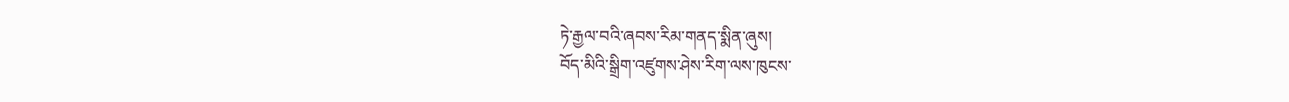ཏེ་རྒྱལ་བའི་ཞབས་རིམ་གནད་སྨིན་ཞུས།
བོད་མིའི་སྒྲིག་འཛུགས་ཤེས་རིག་ལས་ཁུངས་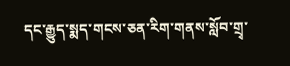དང་རྒྱུད་སྨད་གངས་ཅན་རིག་གནས་སློབ་གྲྭ་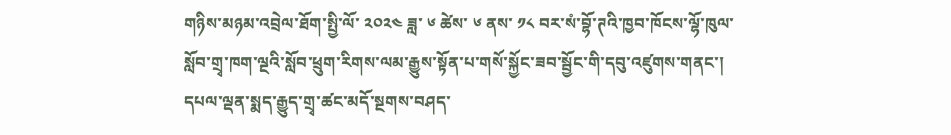གཉིས་མཉམ་འབྲེལ་ཐོག་སྤྱི་ལོ་ ༢༠༢༤ ཟླ་ ༦ ཚེས་ ༦ ནས་ ༡༨ བར་སཾ་བྷོ་ཊའི་ཁྱབ་ཁོངས་ལྷོ་ཁུལ་སློབ་གྲྭ་ཁག་ལྔའི་སློབ་ཕྲུག་རིགས་ལམ་རྒྱུས་སྟོན་པ་གསོ་སྐྱོང་ཟབ་སྦྱོང་གི་དབུ་འཛུགས་གནང་།
དཔལ་ལྡན་སྨད་རྒྱུད་གྲྭ་ཚང་མདོ་སྔགས་བཤད་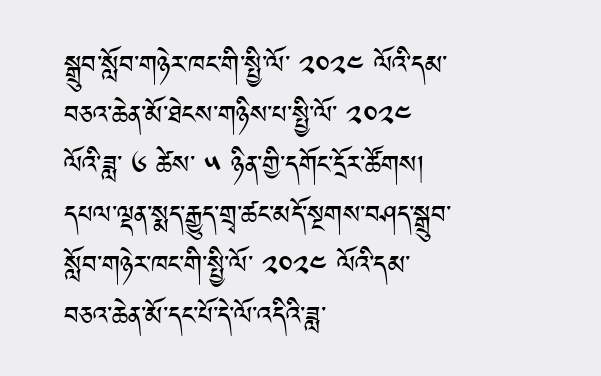སྒྲུབ་སློབ་གཉེར་ཁང་གི་སྤྱི་ལོ་ ༢༠༢༤ ལོའི་དམ་བཅའ་ཆེན་མོ་ཐེངས་གཉིས་པ་སྤྱི་ལོ་ ༢༠༢༤ ལོའི་ཟླ་ ༦ ཚེས་ ༥ ཉིན་གྱི་དགོང་དྲོར་ཚོགས།
དཔལ་ལྡན་སྨད་རྒྱུད་གྲྭ་ཚང་མདོ་སྔགས་བཤད་སྒྲུབ་སློབ་གཉེར་ཁང་གི་སྤྱི་ལོ་ ༢༠༢༤ ལོའི་དམ་བཅའ་ཆེན་མོ་དང་པོ་དེ་ལོ་འདིའི་ཟླ་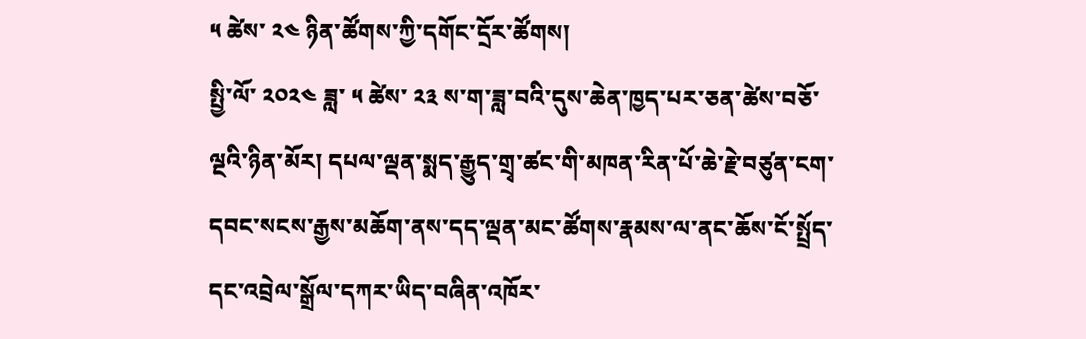༥ ཚེས་ ༢༤ ཉིན་ཚོགས་ཀྱི་དགོང་དྲོར་ཚོགས།
སྤྱི་ལོ་ ༢༠༢༤ ཟླ་ ༥ ཚེས་ ༢༣ ས་ག་ཟླ་བའི་དུས་ཆེན་ཁྱད་པར་ཅན་ཚེས་བཅོ་ལྔའི་ཉིན་མོར། དཔལ་ལྡན་སྨད་རྒྱུད་གྲྭ་ཚང་གི་མཁན་རིན་པོ་ཆེ་རྗེ་བཙུན་ངག་དབང་སངས་རྒྱས་མཆོག་ནས་དད་ལྡན་མང་ཚོགས་རྣམས་ལ་ནང་ཆོས་ངོ་སྤྲོད་དང་འབྲེལ་སྒྲོལ་དཀར་ཡིད་བཞིན་འཁོར་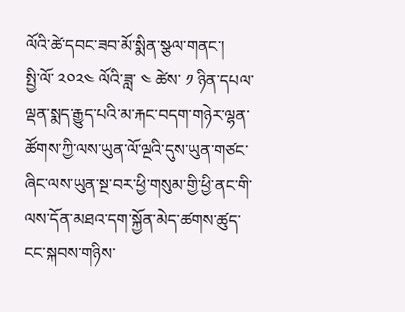ལོའི་ཚེ་དབང་ཟབ་མོ་སྨིན་སྩལ་གནང་།
སྤྱི་ལོ་ ༢༠༢༤ ལོའི་ཟླ་ ༤ ཚེས་ ༡ ཉིན་དཔལ་ལྡན་སྨད་རྒྱུད་པའི་མ་རྐང་བདག་གཉེར་ལྷན་ཚོགས་ཀྱི་ལས་ཡུན་ལོ་ལྔའི་དུས་ཡུན་གཙང་ཞིང་ལས་ཡུན་སྔ་བར་ཕྱི་གསུམ་གྱི་ཕྱི་ནང་གི་ལས་དོན་མཐའ་དག་སྐྱོན་མེད་ཚགས་ཚུད་ངང་སྐབས་གཉིས་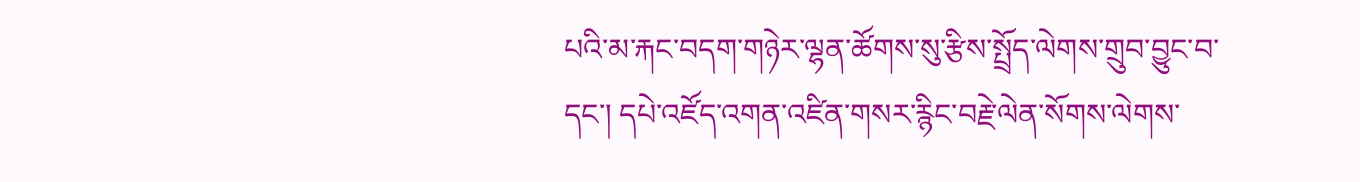པའི་མ་རྐང་བདག་གཉེར་ལྷན་ཚོགས་སུ་རྩིས་སྤྲོད་ལེགས་གྲུབ་བྱུང་བ་དང་། དཔེ་འཛོད་འགན་འཛིན་གསར་རྙིང་བརྗེ་ལེན་སོགས་ལེགས་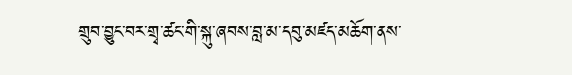གྲུབ་བྱུང་བར་གྲྭ་ཚང་གི་སྐུ་ཞབས་བླ་མ་དབུ་མཛད་མཆོག་ནས་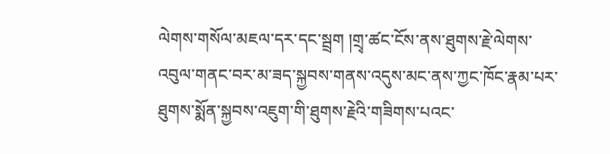ལེགས་གསོལ་མཇལ་དར་དང་སྦྲག །གྲྭ་ཚང་ངོས་ནས་ཐུགས་རྗེ་ལེགས་འབུལ་གནང་བར་མ་ཟད་སྐྱབས་གནས་འདུས་མང་ནས་ཀྱང་ཁོང་རྣམ་པར་ཐུགས་སྨོན་སྐྱབས་འཇུག་གི་ཐུགས་རྗེའི་གཟིགས་པའང་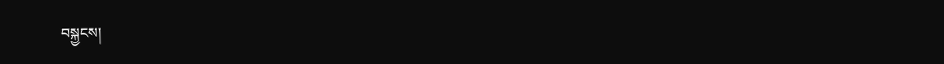བསྐྱངས།